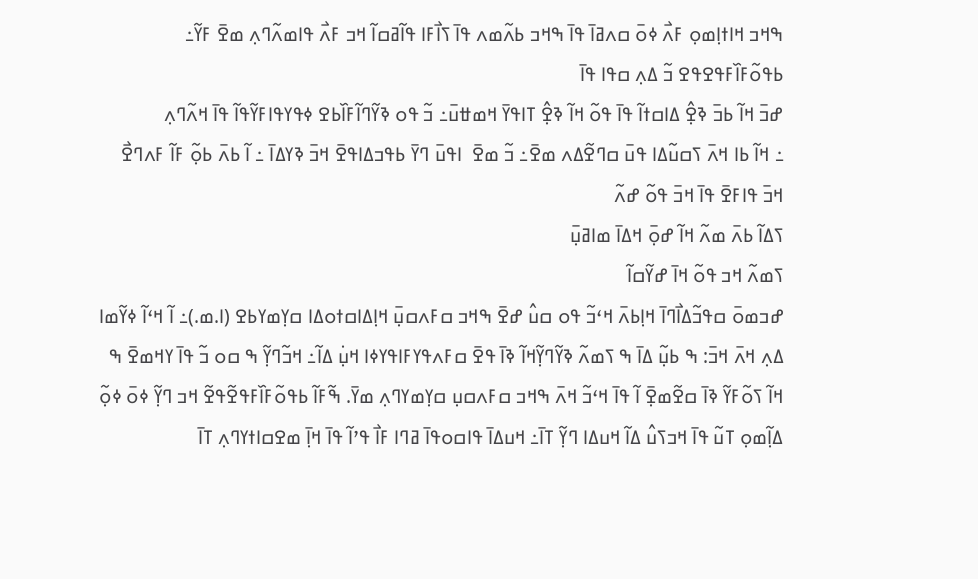ߒߞߏ ߞߊߙߊ߲ߘߋ߲ ߓߍ߯ ߦߋ߫ ߛߍߥߊ߫ ߟߊ߫ ߒߞߏ ߕߍ߬ߘߍ ߟߊ߫ ߖߊ߯ߓߊ ߟߊ߬ߥߛߊ߬ ߞߏ ߓߍ߯ ߟߊߘߍ߬ߣߍ߲ ߘߐ߫ ߓߌ߬߸ ߕߟߋ߬ߓߊ߰ߓߟߐߟߐ ߏ߬ ߡߍ߲ ߛߟߊ ߟߊ߫
ߝߏ߫ ߞߊ߬ ߕߏ߫ ߢߐ߲߮ ߡߊߛߙߊ߬ ߟߊ߫ ߟߋ߬ ߞߊ߬ ߢߐ߲߮ ߠߊߟߌ߫ ߞߘߚߎ߫߸ ߏ߬ ߟߋ ߢߌ߬ߣߊ߬ߓߊ߰ߕߐ ߦߟߌߟߊߓߌ߬ߟߊ߬ ߟߊ߫ ߞߍ߬ߣߍ߲
߸ ߞߊ߬ ߕߊ ߞߍ߫ ߖߛߎ߬ߡߊ ߟߎ߫ ߛߣߐ߬ߡߍ ߘߐ߫߸ ߏ߬ ߘߐ߫  ߊߟߎ߫ ߣߌ߫ ߕߟߏߡߊߟߐ߫ ߞߏ߫ ߢߌߡߊ߫ ߸ ߊ߬ ߕߍ߫ ߕߋ߲߬ ߓߊ߬ ߓߍߣߐ߯
ߞߏ߫ ߟߊߓߐ߫ ߟߊ߫ ߞߏ߫ ߟߋ߬ ߝߍ߬
ߖߡߊ߬ ߕߍ߫ ߘߍ߬ ߞߊ߬ ߝߋ߲߫ ߞߡߊ߫ ߘߊߥߎ߲߫
ߖߘߍ߬ ߞߏ ߟߋ߬ ߞߊ߫ ߝߌ߬ߛߊ߬
ߝߏߘߋ߫ ߛߟߏ߬ߡߊ߯ߣߊ߫ ߞߊ߲ߕߍ߫ ߞߵߏ߬ ߟߋ ߛߎ߮ ߝߐ߫ ߒߞߏ ߛߓߍߛߎ߲߫ ߞߊ߲ߡߊߛߙߋߡߊ ߛߌ߲ߘߌߕߐ (ߊ.ߘ.)߸ ߊ߬ ߞߵߊ߬ ߦߌ߬ߘߊ ߡߍ߲ ߞߍ߫ ߞߏ߫: ߒ ߕߎ߲߬ ߡߊ߫ ߒ ߖߘߍ߬ ߢߌ߬ߣߌ߲߬ߞߊ߬ ߢߊ߫ ߟߐ߫ ߛߓߍߟߌߓߊߟߌߦߊ ߞߎ߲߭ ߡߊ߬߸ ߞߏ߬ߣߌ߲߬ ߒ ߛߋ ߏ߬ ߟߊ߫ ߌߞߘߐ߫ ߒ ߞߊ߬ ߖߋ߬ߓߌ߬ ߢߊ߫ ߛߐ߬ߘߐ߲߫ ߊ߬ ߟߊ߫ ߞߵߏ߬ ߞߍ߫ ߒߞߏ ߛߓߍߛߎ߲ ߛߌ߲ߘߌߣߍ߲ ߘߌ߫. ߒ߬ߓߊ߬ ߕߟߋ߬ߓߊ߰ߓߟߐ߬ߟߐ߬ ߞߏ ߣߌ߲߬ ߦߋ߫ ߦߋ߲߬
ߡߊ߲߬ߘߋ߲ ߠߎ߬ ߟߊ߫ ߞߏߖߎ߮ ߡߊ߬ ߞߎߡߊ ߣߌ߲߬ ߠߊ߫߸ ߞߎߡߊ߫ ߟߊߛߋߟߊ߫ ߥߣߊ ߓߊ߯ ߟߴߊ߬ ߟߊ߫ ߞߊ߲߫ ߘߐߛߊߙߌߣߍ߲ ߠߊ߫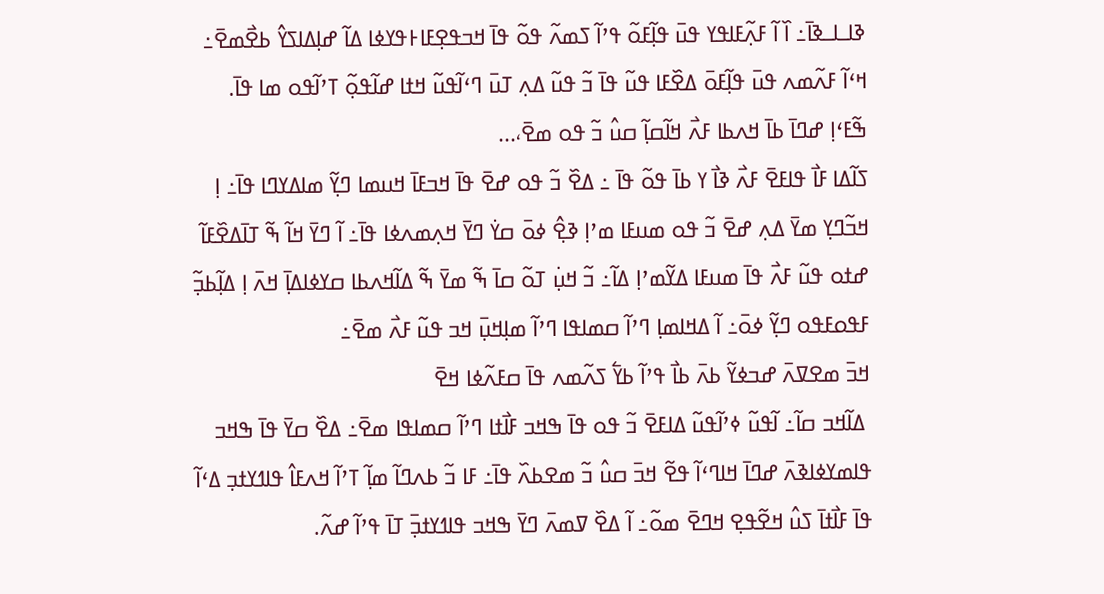ߢߊߺߊߺߢߊ߫߸ ߊ߰ ߊ߬ ߓߍ߲߬ߓߊߟߌ ߟߎ߫ ߟߊ߲߬ߓߋ߬ ߟߴߊ߬ ߖߘߍ߬ ߟߋ߬ ߟߊ߫ ߞߏߟߐ߲ߓߊ߅ߟߌߦߊ ߡߊ߬ ߝߊ߲ߡߊߖߌ߮ ߕߐ߯ߘߐ߫߸ ߞߵߊ߬ ߓߍ߬ߘߍ ߟߎ߫ ߟߊ߲߬ߓߋ߫ ߡߐ߰ߓߊ ߟߎ߬ ߟߊ߫ ߏ߬ ߟߎ߬ ߡߍ߲ ߠߎ߫ ߣߵߊ߬ߟߎ߬ ߞߙߊ ߝߊ߬ߟߋ߲߬ ߠߴߊ߬ߟߋ ߘߊ ߟߊ߫. ߒ߬ߓߵߊ߲ ߝߣߊ߫ ߕߊ߫ ߞߍߕߊ ߓߍ߯ ߞߊ߬ߛߊ߲߬ ߛߎ߮ ߏ߬ ߟߋ ߘߐ߫،...
ߖߊ߬ߡߊ ߓߊ߯ ߟߊߓߐ߫ ߓߍ߯ ߢߊ߯ ߌ ߕߊ߫ ߟߋ߬ ߟߊ߫ ߸ ߡߐ߰ ߏ߬ ߟߋ ߝߐ߫ ߟߊ߫ ߞߏߓߊ߫ ߞߎߘߊ ߣߌ߲߬ ߘߊߡߌߣߊ ߟߊ߫߸ ߊ߲ ߞߏ߬ߣߌ߲ ߘߌ߫ ߡߍ߲ ߝߐ߫ ߏ߬ ߟߋ ߘߎߓߊ ߘߴߊ߲ ߢߐ߲߮ ߦߋ߫ ߛߌ߭ ߣߌ߫ ߞߍ߲ߘߍߦߊ ߟߊ߫߸ ߊ߬ ߣߌ߫ ߞߊ߬ ߒ߬ ߠߊ߫ߡߐ߰ߓߊ߬ ߝߙߋ ߟߎ߬ ߓߍ߯ ߟߊ߫ ߘߎߓߊ ߡߌ߬ߘߴߊ߲ ߡߊ߬߸ ߏ߬ ߞߎ߲߭ ߠߋ߬ ߛߊ߫ ߒ߬ ߘߌ߫ ߒ߬ ߡߊ߬ߞߍߕߊ ߛߌߦߊߡߊ߲߫ ߞߍ߫ ߊ߲ ߡߊ߲߬ߕߏ߲߬ ߓߟߋߓߟߋ ߣߌ߲߬ ߦߋ߫߸ ߊ߬ ߡߞߊߘߊ߲ ߣߴߊ߬ ߛߘߊߟߊ ߣߴߊ߬ ߘߊ߲ߞߎ߲߫ ߞߏ ߟߎ߬ ߓߍ߯ ߘߐ߫߸
ߞߏ߫ ߘߐߜߍ߫ ߝߏߦߌ߬ ߕߍ߫ ߕߊ߯ ߟߴߊ߬ ߕߌ߱ ߖߍ߬ߘߍ ߟߊ߫ ߛߓߍ߬ߦߊ ߞߐ߫
 ߡߊ߬ߞߏ ߛߊ߬߸ ߊ߬ߟߎ߬ ߦߴߊ߬ߟߎ߬ ߡߊߓߐ߫ ߏ߬ ߟߋ ߟߊ߫ ߒߞߏ ߓߊ߯ߙߊ ߣߴߊ߬ ߛߘߊߟߊ ߘߐ߫߸ ߡߐ߰ ߛߌ߫ ߟߊ߫ ߒߞߏ ߟߊߘߌߦߊߢߍ߫ ߝߣߊ߫ ߞߊߣߵߊ߬ ߟߐ߬ ߞߏ߫ ߛߎ߮ ߏ߬ ߘߐߕߍ߰ ߟߊ߫߸ ߓߊ ߏ߬ ߕߍߣߊ߬ ߘߊ߲߬ ߠߴߊ߬ ߞߍߓߊ߮ ߟߊߗߌߙߏ߲ ߡߵߊ߬ ߟߊ߫ ߓߊ߯ߙߊ߫ ߖߎ߮ ߞߐ߬ߟߐ߲ ߞߣߐ߫ ߘߋ߬߸ ߊ߬ ߡߐ߰ ߜߘߍ߫ ߣߌ߫ ߒߞߏ ߟߊߗߌߙߏ߲߫ ߠߊ߫ ߟߴߊ߬ ߝߍ߬.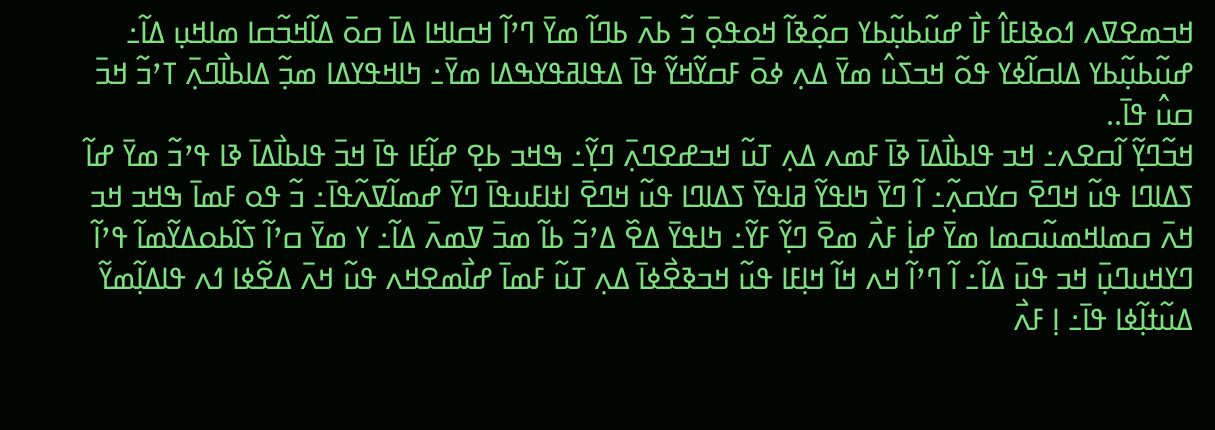ߞߏߘߐߜߍ ߗߋߢߊߓߊ߮ ߓߊ߯ ߝߎ߬ߕߎ߲߬ߕߌ ߛߋ߲߬ߢߊ߬ ߞߋߟߋ߲߫ ߏ߬ ߕߍ߫ ߕߣߊ߬ ߘߌ߫ ߣߴߊ߬ ߞߛߊߞߊ ߡߊ߫ ߛߋ߫ ߡߊ߬ߞߏ߬ߛߊ ߘߊߞߎ߲ ߡߊ߬߸ ߝߎ߬ߕߎ߲߬ߕߌ ߡߊߛߊ߬ߦߌ ߟߋ߬ ߞߏߖߎ߮ ߘߌ߫ ߡߍ߲ ߦߋ߫ ߓߛߌ߬ߞߌ߬ ߟߊ߫ ߡߟߊߥߟߌߒߡߊ ߘߌ߫߸ ߤߊߞߟߌߡߊ ߘߏ߲߬ ߡߊߕߊ߯ߣߍ߲߫ ߠߴߏ߬ ߞߏ߫ ߛߎ߮ ߟߊ߫..
ߞߏ߬ߣߌ߲߬ ߊ߬ߛߐߍ߸ ߞߏ ߟߊߕߊ߯ߡߊ߫ ߢߊ߫ ߓߘߍ ߡߍ߲ ߠߎ߬ ߞߏߝߐߣߍ߲߫ ߣߌ߲߬߸ ߒߞߏ ߕߐ߲ ߝߊ߲߬ߓߊ ߟߊ߫ ߞߏ߫ ߟߊߕߊ߯ߡߊ߫ ߢߊ ߟߴߏ߬ ߘߌ߫ ߝߊ߬ ߖߡߊߣߊ ߟߎ߬ ߞߣߐ߫ ߛߌߛߍ߲߬߸ ߊ߬ ߣߌ߫ ߤߊߟߌ߬ ߥߊߟߌ߫ ߖߡߊߣߊ ߟߎ߬ ߞߣߐ߫ ߊߙߊߓߎߟߊ߫ ߣߌ߫ ߝߘߊ߬ߜߍ߬ߟߊ߫߸ ߏ߬ ߟߋ ߓߘߊ߫ ߒߞߏ ߞߏ ߞߍ߫ ߛߘߊߞߘߎ߬ߛߘߊ ߘߌ߫ ߝߊ߲߭ ߓߍ߯ ߘߐ߫ ߣߌ߲߬ ߓߌ߬߸ ߤߊߟߌ߫ ߡߐ߰ ߡߴߏ߬ ߕߊ߬ ߘߏ߫ ߜߘߍ߫ ߡߊ߬߸ ߌ ߘߌ߫ ߛߴߊ߬ ߖߊ߬ߕߋߡߌ߬ߘߊ߬ ߟߴߊ߬ ߣߌߞߎߣߎ߲߫ ߞߏ ߟߎ߫ ߡߊ߬߸ ߊ߬ ߣߴߊ߬ ߞߍ ߞߊ߬ ߞߊ߲ߓߊ ߟߎ߬ ߞߏߢߐ߯ߦߊ߫ ߡߍ߲ ߠߎ߬ ߓߘߊ߫ ߝߊ߯ߘߐߞߍ ߟߎ߬ ߞߍ߫ ߡߐ߬ߦߊ ߗߍ ߟߊߡߊ߲߬ߘߌ߬ ߡߎ߬ߙߊ߲߬ߦߊ ߟߊ߫߸ ߊ߲ ߓߍ߯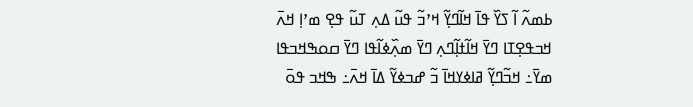ߕߘߍ߬ ߊ߬ ߖߌ߰ ߟߊ߫ ߞߊ߬ߣߌ߲߬ ߞߴߏ߬ ߟߎ߬ ߡߍ߲ ߠߎ߬ ߟߐ߲ ߘߴߊ߲ ߞߍ߫ ߞߏߟߐ߲ߠߊ ߣߌ߫ ߞߊ߬ߙߊ߲߬ߣߍ߲ ߣߌ߫ ߘߍ߲߰ߦߊ߬ߟߊ ߣߌ߫ ߛߋߒߞߏߟߊ ߘߌ߫߸ ߞߏ߬ߣߌ߲߬ ߥߊߦߌߞߊ߫ ߏ߬ ߝߏߦߌ߬ ߡߊ߫ ߞߍ߫߸ ߒߞߏ ߟߋ߫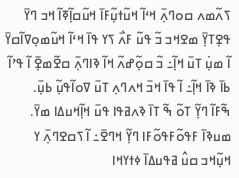ߖߍ߬ߘߍ ߛߋߣߍ߲߫ ߞߵߊ߬ ߞߎ߬ߙߎ߲߬ߓߊ߫ ߞߎ߬ߛߊ߲߬ߧߊ߬ ߞߏ ߣߌ߫ ߟߐ߲ߠߌ߲߫ ߘߐߞߏ ߏ߬ ߟߎ߬ ߓߍ߯ ߖߌ ߟߊ߫ ߞߵߊ߬ ߞߎ߬ߘߋ߲ߜߊ߬ߛߌ߫ ߊ߬ ߘߎ߲߭ ߠߎ߫ ߞߊ߲߬߸ ߏ߬ ߛߋ߲߬ߝߍ߬ ߞߊ߬ ߢߊߣߍ߲߫ ߛߐ߬ߘߐ߲߫ ߊ߬ ߟߴߊ߬ ߕߊ߫ ߢߊ߫ ߞߊ߲߬߸ ߊ߬ ߟߊ߫ ߞߏ߫ ߞߍߣߍ߲ ߠߎ߫ ߜߋߊ߬ߟߎ߲߬ ߕߎ߲߫.
ߒ߬ߓߊ߬ ߣߌ߲߬ ߠߋ߬ ߒ߬ ߠߊ߫ ߢߍߥߟߊ ߟߎ߫ ߞߊ߲߬ߞߎߡߊ ߘߌ߫.
ߘߎߢߊ߫ ߓߟߋ߬ߓߟߋ߬ߓߊ ߣߌ߲߬ ߞߣߐ߫߸ ߊ߬ ߖߛߐߣߍ߲߫ ߌ ߞߎ߲߬ߞߏ ߛߎ߮ ߥߟߎߡߊ߫ ߦߙߌߞߊ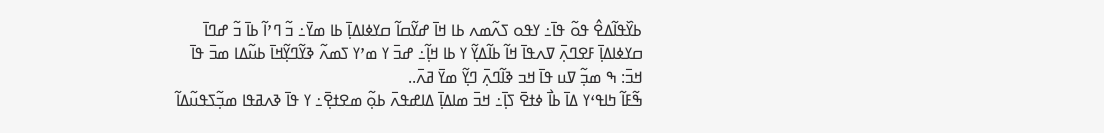ߕߌ߰ߟߊ߬ߡߐ߮ ߟߋ߬ ߟߊ߫߸ ߌߟߋ ߖߍ߬ߘߍ ߕߊ ߞߊ߫ ߝߌ߬ߛߊ߬ ߛߌߦߊߡߊ߲߫ ߕߊ ߘߌ߫߸ ߏ߬ ߣߴߊ߬ ߕߊ߫ ߏ߬ ߝߣߊ߫ ߛߌߦߊߡߊ߲߫ ߓߐߣߍ߲߫ ߜߍߟߊ߫ ߞߊ߬ ߕߊ߬ߡߌ߲߬ ߌ ߕߊ ߞߊ߲߬߸ ߝߏ߫ ߌ ߘߴߌ ߖߘߍ߬ ߢߌ߬ߣߌ߲߬ߞߊ߫ ߕߎ߬ߡߊ ߘߏ߫ ߟߊ߫ ߞߏ߫: ߒ ߘߏ߲߬ ߜߎ ߟߊ߫ ߞߏ ߢߊ߬ߣߍ߲߫ ߣߌ߲߬ ߘߌ߫ ߥߍ߫..
ߒ߬ߓߊ߬ ߤߊߟߵߌ ߡߊ߫ ߕߊ߯ ߦߙߐ߫ ߖߊ߲߫߸ ߞߏ߫ ߘߊߡߊ߲߫ ߡߊߝߟߍ߫ ߕߋ߲߬ ߘߐߙߐ߲߫߸ ߌ ߟߊ߫ ߢߍߥߟߊ ߘߏ߲߬ߖߟߎ߬ߡߊ߬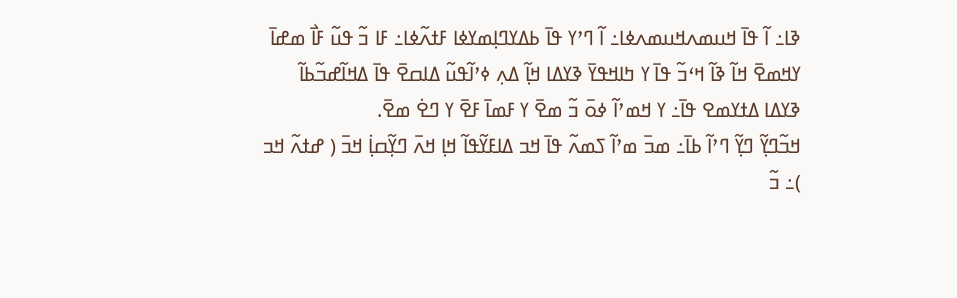ߢߊ߸ ߊ߬ ߟߊ߫ ߞߎߘߍߞߎߘߍߦߊ߸ ߊ߬ ߣߴߌ ߟߊ߫ ߕߡߌߣߊ߲ߘߌߦߊ ߓߙߍ߬ߦߊ߸ ߓߊ ߏ߬ ߟߎ߬ ߓߊ߯ ߘߝߊ߫ ߌߞߘߐ߫ ߞߊ߬ ߢߊ߬ ߞߵߏ߬ ߟߊ߫ ߌ ߤߊߞߟߌ߫ ߢߌߡߊ ߞߊ߲߬ ߡߍ߲ ߦߴߊ߬ߟߎ߬ ߡߊߛߐ߫ ߟߊ߫ ߡߞߊ߬ߝߏ߬ߕߊ߬ ߢߌߡߊ ߡߙߌߘߐ ߟߊ߫߸ ߌ ߞߘߴߊ߬ ߦߋ߫ ߏ߬ ߘߐ߫ ߌ ߓߘߊ߫ ߓߐ߫ ߌ ߣߐ߭ ߘߐ߫.
ߞߏ߬ߣߌ߲߬ ߣߌ߲߬ ߣߴߊ߬ ߕߊ߫߸ ߘߏ߫ ߘߴߊ߬ ߖߘߍ߬ ߟߊ߫ ߞߏ ߡߊߓߌ߬ߟߊ߬ ߞߊ߲ ߞߍ߫ ߣߌ߲߬ߛߊ߲߭ ߞߏ߫ ( ߝߙߍ߬ ߞߏ )߸ ߏ߬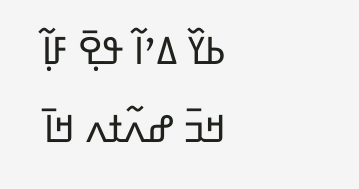ߕߌ߰ ߡߴߊ߬ ߟߐ߲߫ ߓߊ߲߬ ߞߏ߫ ߝߍ߬ߙߍ ߞߊ߫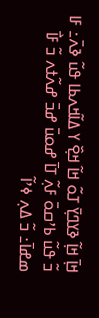ߞߊ߲߫ ߞߊ߲߬ ߢߌߣߌ߲߫ ߠߋ߬ ߞߊ߬ ߞߐ߲߰ ߌ ߡߊ߬ߞߍߕߊ ߟߎ߬ ߢߍ߫߸ ߓߊ ߏ߬ ߟߎ߬ ߕߴߛߋ߫ ߓߍ߲߬ ߠߊ߫ ߝߋߎ߫ ߝߏ߫ ߝߍ߬ߙߍ ߏ߬ ߓߊ߯ ߘߝߊ߫߸ ߏ߬ ߡߍ߲ ߦߴߊ߬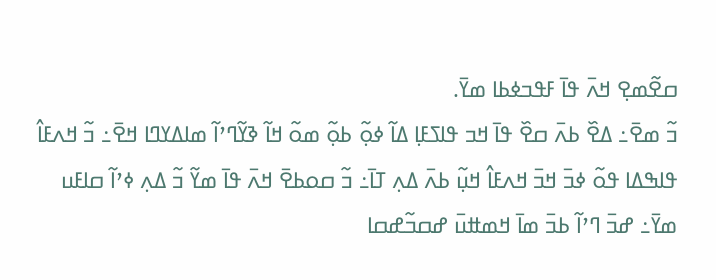ߛߐ߬ߘߐ߲ ߞߍ߫ ߟߊ߫ ߓߟߏߦߕߊ ߘߌ߫.
ߏ߬ ߘߐ߫߸ ߡߐ߰ ߕߍ߫ ߛߐ߰ ߟߊ߫ ߞߏ ߟߊߖߓߊ߲ ߡߊ߬ ߦߋ߲߬ ߕߋ߲߬ ߘߋ߬ ߞߊ߬ ߢߌ߬ߣߴߊ߬ ߘߊߡߌߣߊ ߞߐ߫߸ ߏ߬ ߞߍߓߊ߮ ߟߊߒߡߊ ߟߋ߬ ߦߏ߫ ߞߏ߫ ߞߍߓߊ߮ ߞߎ߲߬ ߕߍ߫ ߡߍ߲ ߠߊ߫߸ ߏ߬ ߛߋߕߐ߫ ߞߍ߫ ߟߊ߫ ߘߌ߬ ߏ߬ ߡߍ߲ ߦߴߊ߬ ߛߊߓߎ ߘߌ߫߸ ߝߏ߫ ߣߴߊ߬ ߕߏ߫ ߘߊ߫ ߞߘߚߎ߫ ߝߛߏ߬ߝߛߊ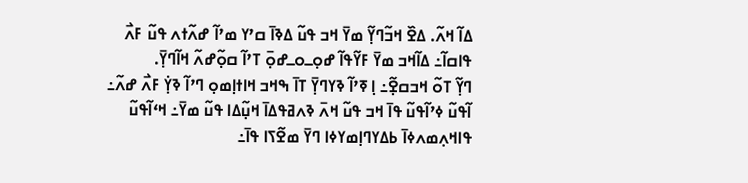ߡߊ߬ ߞߍ߬. ߡߐ߰ ߞߏ߬ߣߌ߲߬ ߘߌ߫ ߞߏ ߟߎ߬ ߡߢߊ߫ ߛߴߌ ߘߴߊ߬ ߝߍ߬ߙߍ ߟߎ߬ ߓߍ߯ ߟߊߛߊ߬߸ ߡߊ߬ߞߏ ߘߌ߫ ߓߌ߬ߟߊ߬ ߝߋ߲ߺߋߺߝߋ߲߫ ߠߴߊ߬ ߛߋ߲߬ߝߍ߬ ߞߊ߬ߣߌ߲߫.
ߣߌ߲߬ ߠߋ߬ ߞߏߛߐ߲߬߸ ߊ߲ ߧߴߊ߬ ߢߌߣߌ߲߫ ߠߊ߫ ߒߞߏ ߞߊߙߊ߲ߘߋ߲ ߣߴߊ߬ ߢߌ߲߭ ߓߍ߯ ߝߍ߬߸ ߊ߬ߟߎ߬ ߦߴߊ߬ߟߎ߬ ߟߊ߫ ߞߏ ߟߎ߬ ߞߍ߫ ߢߍߥߟߡߊ߫ ߞߎ߲߬ߡߊ ߟߎ߬ ߘߌ߫߸ ߞߵߊ߬ߟߎ߬ ߟߊߞߍ߲ߘߍߦߊ߫ ߕߡߌߣߊ߲ߘߌߦߊ ߣߌ߫ ߘߐ߬ߖߊ ߟߊ߫߸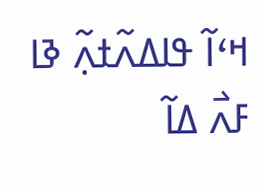ߞߵߊ߬ ߟߊߡߍ߬ߙߍ߲߬ ߢߊ ߓߍ߯ ߡߊ߬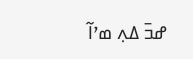ߝߏ߫ ߡߍ߲ ߘߴߊ߬